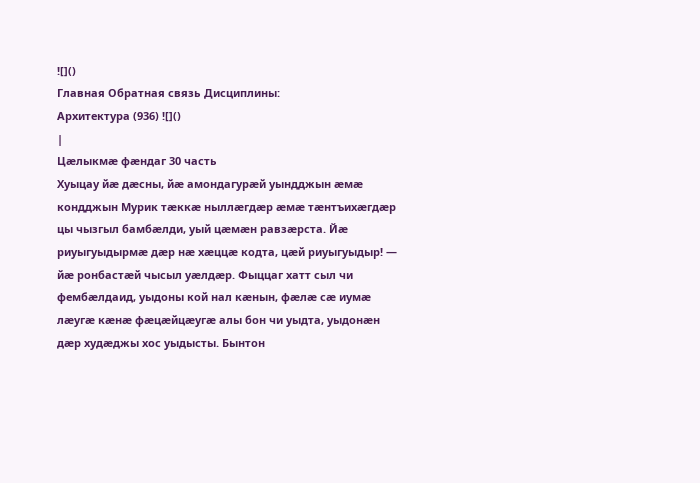![]()
Главная Обратная связь Дисциплины:
Архитектура (936) ![]()
|
Цæлыкмæ фæндаг 30 часть
Хуыцау йæ дæсны, йæ амондагурæй уындджын æмæ кондджын Мурик тæккæ ныллæгдæр æмæ тæнтъихæгдæр цы чызгыл бамбæлди, уый цæмæн равзæрста. Йæ риуыгуыдырмæ дæр нæ хæццæ кодта, цæй риуыгуыдыр! — йæ ронбастæй чысыл уæлдæр. Фыццаг хатт сыл чи фембæлдаид, уыдоны кой нал кæнын, фæлæ сæ иумæ лæугæ кæнæ фæцæйцæугæ алы бон чи уыдта, уыдонæн дæр худæджы хос уыдысты. Бынтон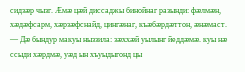сидзæр чызг. Æмæ цæй диссаджы бинойнаг разынди: фæлмæн, хæдæфсарм, хæрзæфснайд, цингæнаг, къæбæрдæттон, æнæмаст. — Дæ бындур макуы ныззила: зæххæй уылынг йеддæмæ. куы нæ ссыди хæрдмæ, уæд ын хъуыдыгонд цы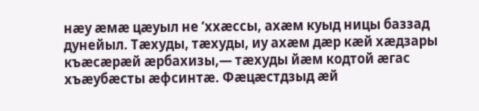нæу æмæ цæуыл не ’ххæссы, ахæм куыд ницы баззад дунейыл. Тæхуды, тæхуды, иу ахæм дæр кæй хæдзары къæсæрæй æрбахизы,— тæхуды йæм кодтой æгас хъæубæсты æфсинтæ. Фæцæстдзыд æй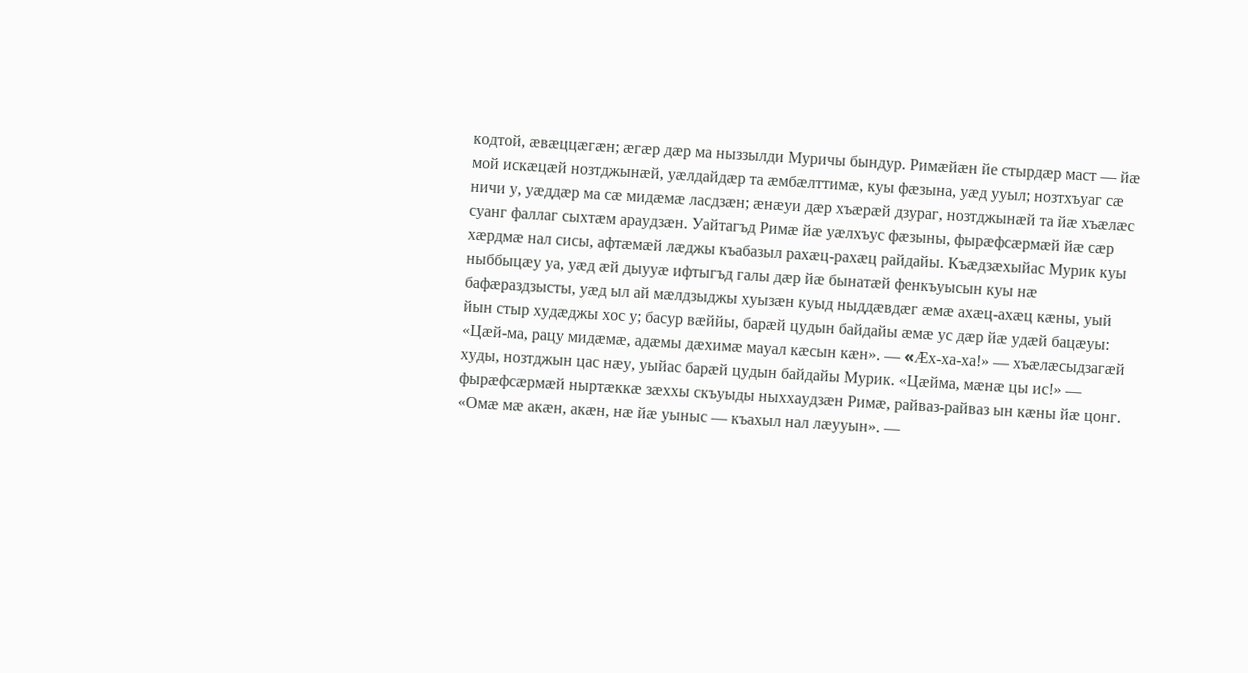кодтой, æвæццæгæн; æгæр дæр ма ныззылди Муричы бындур. Римæйæн йе стырдæр маст — йæ мой искæцæй нозтджынæй, уæлдайдæр та æмбæлттимæ, куы фæзына, уæд ууыл; нозтхъуаг сæ ничи у, уæддæр ма сæ мидæмæ ласдзæн; æнæуи дæр хъæрæй дзураг, нозтджынæй та йæ хъæлæс суанг фаллаг сыхтæм араудзæн. Уайтагъд Римæ йæ уæлхъус фæзыны, фырæфсæрмæй йæ сæр хæрдмæ нал сисы, афтæмæй лæджы къабазыл рахæц-рахæц райдайы. Къæдзæхыйас Мурик куы ныббыцæу уа, уæд æй дыууæ ифтыгъд галы дæр йæ бынатæй фенкъуысын куы нæ бафæраздзысты, уæд ыл ай мæлдзыджы хуызæн куыд ныддæвдæг æмæ ахæц-ахæц кæны, уый йын стыр худæджы хос у; басур вæййы, барæй цудын байдайы æмæ ус дæр йæ удæй бацæуы: «Цæй-ма, рацу мидæмæ, адæмы дæхимæ мауал кæсын кæн». — «Æх-ха-ха!» — хъæлæсыдзагæй худы, нозтджын цас нæу, уыйас барæй цудын байдайы Мурик. «Цæйма, мæнæ цы ис!» — фырæфсæрмæй ныртæккæ зæххы скъуыды ныххаудзæн Римæ, райваз-райваз ын кæны йæ цонг. «Омæ мæ акæн, акæн, нæ йæ уыныс — къахыл нал лæууын». —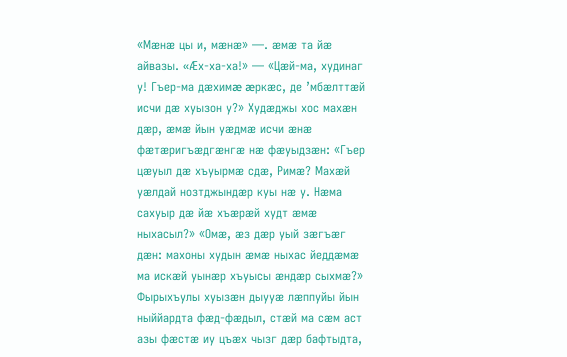«Мæнæ цы и, мæнæ» —. æмæ та йæ айвазы. «Æх-ха-ха!» — «Цæй-ма, худинаг у! Гъер-ма дæхимæ æркæс, де ’мбæлттæй исчи дæ хуызон у?» Худæджы хос махæн дæр, æмæ йын уæдмæ исчи æнæ фæтæригъæдгæнгæ нæ фæуыдзæн: «Гъер цæуыл дæ хъуырмæ сдæ, Римæ? Махæй уæлдай нозтджындæр куы нæ у. Нæма сахуыр дæ йæ хъæрæй худт æмæ ныхасыл?» «Омæ, æз дæр уый зæгъæг дæн: махоны худын æмæ ныхас йеддæмæ ма искæй уынæр хъуысы æндæр сыхмæ?» Фырыхъулы хуызæн дыууæ лæппуйы йын ныййардта фæд-фæдыл, стæй ма сæм аст азы фæстæ иу цъæх чызг дæр бафтыдта,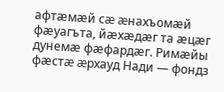афтæмæй сæ æнахъомæй фæуагъта, йæхæдæг та æцæг дунемæ фæфардæг. Римæйы фæстæ æрхауд Нади — фондз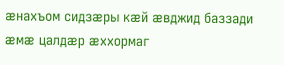æнахъом сидзæры кæй æвджид баззади æмæ цалдæр æххормаг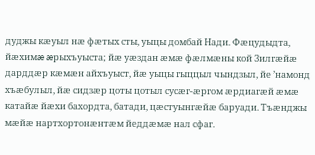дуджы кæуыл нæ фæтых сты, уыцы домбай Нади. Фæцудыдта, йæхимæ æрыхъуыста; йæ уæздан æмæ фæлмæны кой Зилгæйæ дарддæр кæмæн айхъуыст, йæ уыцы гыццыл чындзыл, йе ’намонд хъæбулыл, йæ сидзæр цоты цотыл сусæг-æргом æрдиагæй æмæ катайæ йæхи бахордта, батади, цæстуынгæйæ баруади. Тъæнджы мæйæ нартхортонæнтæм йеддæмæ нал сфаг.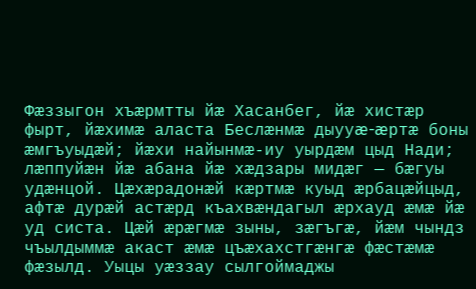Фæззыгон хъæрмтты йæ Хасанбег, йæ хистæр фырт, йæхимæ аласта Беслæнмæ дыууæ-æртæ боны æмгъуыдæй; йæхи найынмæ-иу уырдæм цыд Нади; лæппуйæн йæ абана йæ хæдзары мидæг — бæгуы удæнцой. Цæхæрадонæй кæртмæ куыд æрбацæйцыд, афтæ дурæй астæрд къахвæндагыл æрхауд æмæ йæ уд систа. Цæй æрæгмæ зыны, зæгъгæ, йæм чындз чъылдыммæ акаст æмæ цъæхахстгæнгæ фæстæмæ фæзылд. Уыцы уæззау сылгоймаджы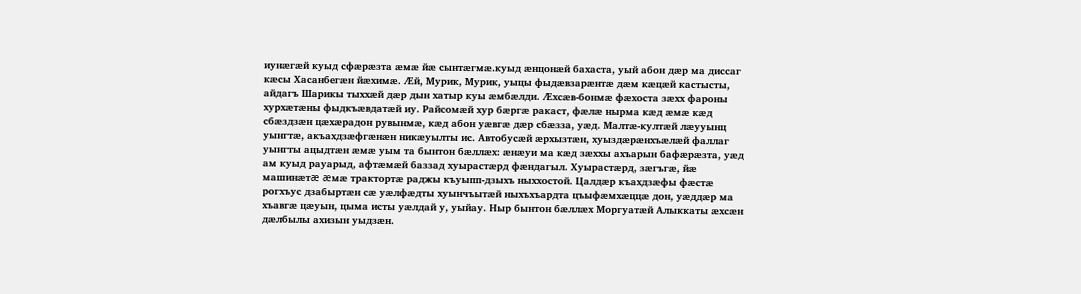иунæгæй куыд сфæрæзта æмæ йæ сынтæгмæ.куыд æнцонæй бахаста, уый абон дæр ма диссаг кæсы Хасанбегæн йæхимæ. Æй, Мурик, Мурик, уыцы фыдæвзарæнтæ дæм кæцæй кастысты, айдагъ Шарикы тыххæй дæр дын хатыр куы æмбæлди. Æхсæв-бонмæ фæхоста зæхх фароны хурхæтæны фыдкъæвдатæй иу. Райсомæй хур бæргæ ракаст, фæлæ нырма кæд æмæ кæд сбæздзæн цæхæрадон рувынмæ, кæд абон уæвгæ дæр сбæзза, уæд. Малтæ-култæй лæууынц уынгтæ, акъахдзæфгæнæн никæуылты ис. Автобусæй æрхызтæн, хуыздæрæнхъæлæй фаллаг уынгты ацыдтæн æмæ уым та бынтон бæллæх: æнæуи ма кæд зæххы ахъарын бафæрæзта, уæд ам куыд рауарыд, афтæмæй баззад хуырастæрд фæндагыл. Хуырастæрд, зæгъгæ, йæ машинæтæ æмæ трактортæ раджы къуыпп-дзыхъ ныххостой. Цалдæр къахдзæфы фæстæ рогхъус дзабыртæн сæ уæлфæдты хуынчъытæй ныхъхъардта цъыфæмхæццæ дон, уæддæр ма хъавгæ цæуын, цыма исты уæлдай у, уыйау. Ныр бынтон бæллæх Моргуатæй Алыккаты æхсæн дæлбылы ахизын уыдзæн.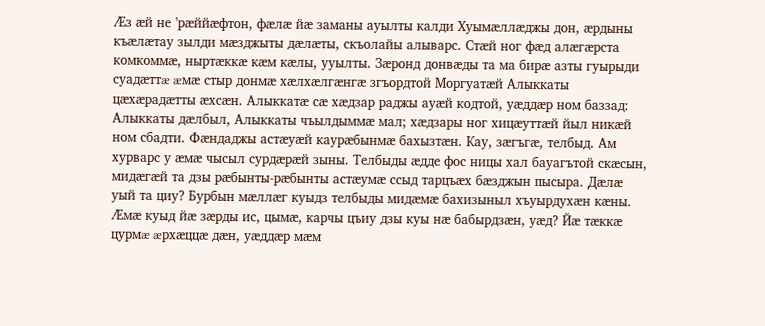Æз æй не ’рæййæфтон, фæлæ йæ заманы ауылты калди Хуымæллæджы дон, æрдыны къæлæтау зылди мæзджыты дæлæты, скъолайы алыварс. Стæй ног фæд алæгæрста комкоммæ, ныртæккæ кæм кæлы, ууылты. Зæронд донвæды та ма бирæ азты гуырыди суадæттæ æмæ стыр донмæ хæлхæлгæнгæ згъордтой Моргуатæй Алыккаты цæхæрадæтты æхсæн. Алыккатæ сæ хæдзар раджы ауæй кодтой, уæддæр ном баззад: Алыккаты дæлбыл, Алыккаты чъылдыммæ мал; хæдзары ног хицæуттæй йыл никæй ном сбадти. Фæндаджы астæуæй каурæбынмæ бахызтæн. Кау, зæгъгæ, телбыд. Ам хурварс у æмæ чысыл сурдæрæй зыны. Телбыды æдде фос ницы хал бауагътой скæсын, мидæгæй та дзы рæбынты-рæбынты астæумæ ссыд тарцъæх бæзджын пысыра. Дæлæ уый та циу? Бурбын мæллæг куыдз телбыды мидæмæ бахизыныл хъуырдухæн кæны. Æмæ куыд йæ зæрды ис, цымæ, карчы цъиу дзы куы нæ бабырдзæн, уæд? Йæ тæккæ цурмæ æрхæццæ дæн, уæддæр мæм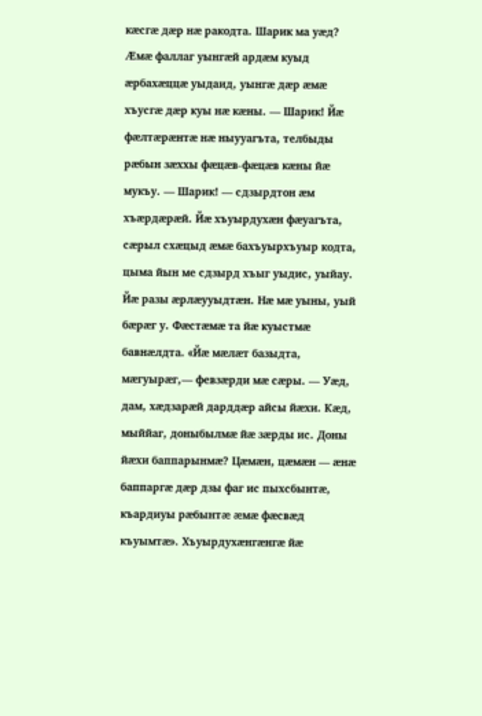кæсгæ дæр нæ ракодта. Шарик ма уæд? Æмæ фаллаг уынгæй ардæм куыд æрбахæццæ уыдаид, уынгæ дæр æмæ хъусгæ дæр куы нæ кæны. — Шарик! Йæ фæлтæрæнтæ нæ ныууагъта, телбыды рæбын зæххы фæцæв-фæцæв кæны йæ мукъу. — Шарик! — сдзырдтон æм хъæрдæрæй. Йæ хъуырдухæн фæуагъта, сæрыл схæцыд æмæ бахъуырхъуыр кодта, цыма йын ме сдзырд хъыг уыдис, уыйау. Йæ разы æрлæууыдтæн. Нæ мæ уыны, уый бæрæг у. Фæстæмæ та йæ куыстмæ бавнæлдта. «Йæ мæлæт базыдта, мæгуырæг,— февзæрди мæ сæры. — Уæд, дам, хæдзарæй дарддæр айсы йæхи. Кæд, мыййаг, доныбылмæ йæ зæрды ис. Доны йæхи баппарынмæ? Цæмæн, цæмæн — æнæ баппаргæ дæр дзы фаг ис пыхсбынтæ, къардиуы рæбынтæ æмæ фæсвæд къуымтæ». Хъуырдухæнгæнгæ йæ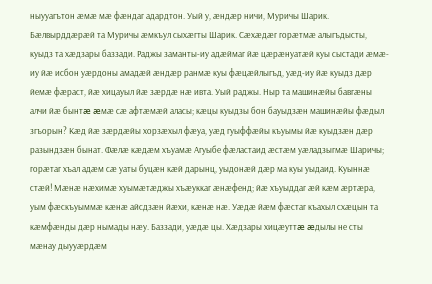ныууагътон æмæ мæ фæндаг адардтон. Уый у, æндæр ничи, Муричы Шарик. Бæлвырддæрæй та Муричы æмкъул сыхæгты Шарик. Сæхæдæг горæтмæ алыгъдысты, куыдз та хæдзары баззади. Раджы заманты-иу адæймаг йæ цæрæнуатæй куы сыстади æмæ-иу йæ исбон уæрдоны амадæй æндæр ранмæ куы фæцæйлыгъд, уæд-иу йæ куыдз дæр йемæ фæраст, йæ хицауыл йæ зæрдæ нæ ивта. Уый раджы. Ныр та машинæйы бавгæны алчи йæ бынтæ æмæ сæ афтæмæй аласы; кæцы куыдзы бон бауыдзæн машинæйы фæдыл згъорын? Кæд йæ зæрдæйы хорзæхыл фæуа, уæд гуыффæйы къуымы йæ куыдзæн дæр разындзæн бынат. Фæлæ кæдæм хъуамæ Агуыбе фæластаид æстæм уæладзыгмæ Шаричы; горæтаг хъал адæм сæ уаты буцæн кæй дарынц, уыдонæй дæр ма куы уыдаид. Куыннæ стæй! Мæнæ нæхимæ хуымæтæджы хъæуккаг æнæфенд; йæ хъуыддаг æй кæм æртæра, уым фæскъуыммæ кæнæ айсдзæн йæхи, кæнæ нæ. Уæдæ йæм фæстаг къахыл схæцын та кæмфæнды дæр нымады нæу. Баззади, уæдæ цы. Хæдзары хицæуттæ æдылы не сты мæнау дыууæрдæм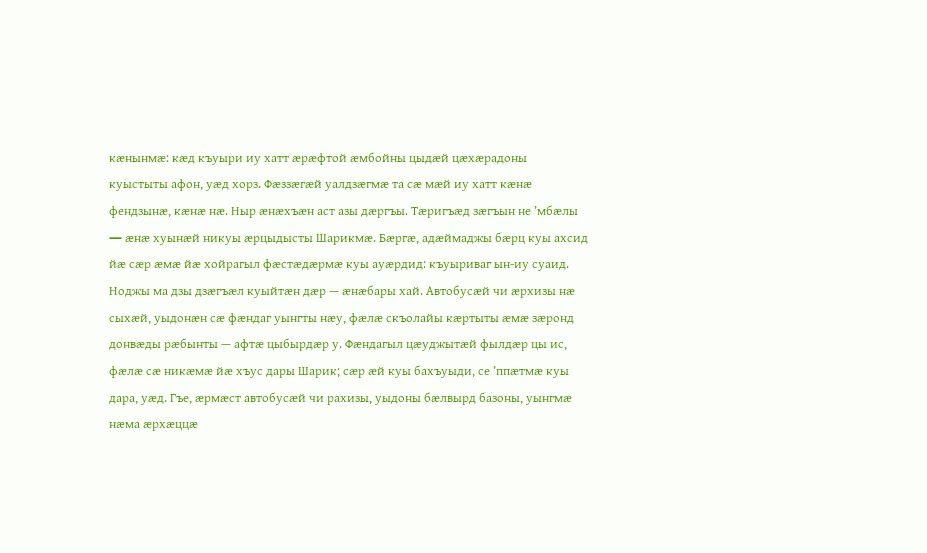кæнынмæ: кæд къуыри иу хатт æрæфтой æмбойны цыдæй цæхæрадоны куыстыты афон, уæд хорз. Фæззæгæй уалдзæгмæ та сæ мæй иу хатт кæнæ фендзынæ, кæнæ нæ. Ныр æнæхъæн аст азы дæргъы. Тæригъæд зæгъын не ’мбæлы — æнæ хуынæй никуы æрцыдысты Шарикмæ. Бæргæ, адæймаджы бæрц куы ахсид йæ сæр æмæ йæ хойрагыл фæстæдæрмæ куы ауæрдид: къуыриваг ын-иу суаид. Ноджы ма дзы дзæгъæл куыйтæн дæр — æнæбары хай. Автобусæй чи æрхизы нæ сыхæй, уыдонæн сæ фæндаг уынгты нæу, фæлæ скъолайы кæртыты æмæ зæронд донвæды рæбынты — афтæ цыбырдæр у. Фæндагыл цæуджытæй фылдæр цы ис, фæлæ сæ никæмæ йæ хъус дары Шарик; сæр æй куы бахъуыди, се ’ппæтмæ куы дара, уæд. Гъе, æрмæст автобусæй чи рахизы, уыдоны бæлвырд базоны, уынгмæ нæма æрхæццæ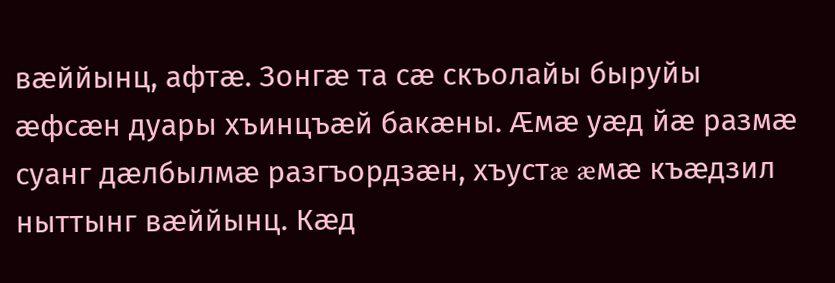вæййынц, афтæ. Зонгæ та сæ скъолайы быруйы æфсæн дуары хъинцъæй бакæны. Æмæ уæд йæ размæ суанг дæлбылмæ разгъордзæн, хъустæ æмæ къæдзил ныттынг вæййынц. Кæд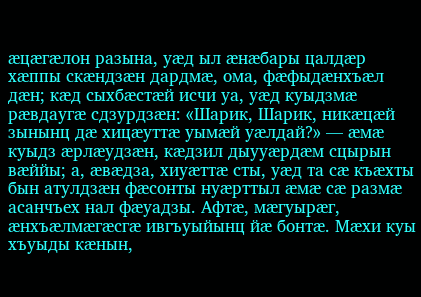æцæгæлон разына, уæд ыл æнæбары цалдæр хæппы скæндзæн дардмæ, ома, фæфыдæнхъæл дæн; кæд сыхбæстæй исчи уа, уæд куыдзмæ рæвдаугæ сдзурдзæн: «Шарик, Шарик, никæцæй зынынц дæ хицæуттæ уымæй уæлдай?» — æмæ куыдз æрлæудзæн, кæдзил дыууæрдæм сцырын вæййы; а, æвæдза, хиуæттæ сты, уæд та сæ къæхты бын атулдзæн фæсонты нуæрттыл æмæ сæ размæ асанчъех нал фæуадзы. Афтæ, мæгуырæг, æнхъæлмæгæсгæ ивгъуыйынц йæ бонтæ. Мæхи куы хъуыды кæнын,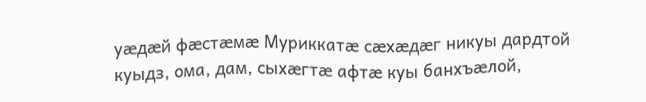уæдæй фæстæмæ Муриккатæ сæхæдæг никуы дардтой куыдз, ома, дам, сыхæгтæ афтæ куы банхъæлой,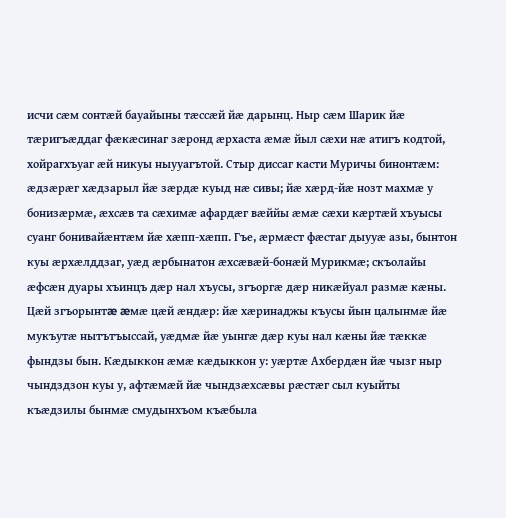исчи сæм сонтæй бауайыны тæссæй йæ дарынц. Ныр сæм Шарик йæ тæригъæддаг фæкæсинаг зæронд æрхаста æмæ йыл сæхи нæ атигъ кодтой, хойрагхъуаг æй никуы ныууагътой. Стыр диссаг касти Муричы бинонтæм: æдзæрæг хæдзарыл йæ зæрдæ куыд нæ сивы; йæ хæрд-йæ нозт махмæ у бонизæрмæ, æхсæв та сæхимæ афардæг вæййы æмæ сæхи кæртæй хъуысы суанг бонивайæнтæм йæ хæпп-хæпп. Гъе, æрмæст фæстаг дыууæ азы, бынтон куы æрхæлддзаг, уæд æрбынатон æхсæвæй-бонæй Мурикмæ; скъолайы æфсæн дуары хъинцъ дæр нал хъусы, згъоргæ дæр никæйуал размæ кæны. Цæй згъорынтæ æмæ цæй æндæр: йæ хæринаджы къусы йын цалынмæ йæ мукъутæ нытътъыссай, уæдмæ йæ уынгæ дæр куы нал кæны йæ тæккæ фындзы бын. Кæдыккон æмæ кæдыккон у: уæртæ Ахбердæн йæ чызг ныр чындздзон куы у, афтæмæй йæ чындзæхсæвы рæстæг сыл куыйты къæдзилы бынмæ смудынхъом къæбыла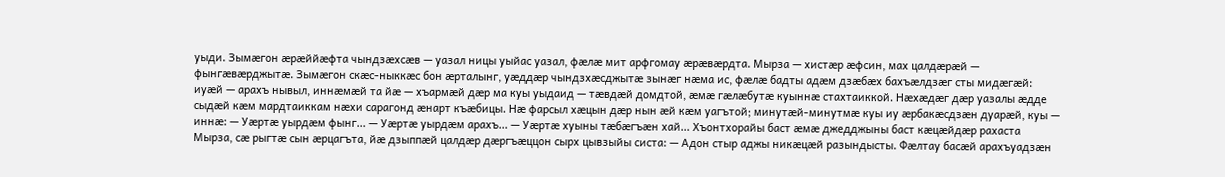уыди. Зымæгон æрæййæфта чындзæхсæв — уазал ницы уыйас уазал, фæлæ мит арфгомау æрæвæрдта. Мырза — хистæр æфсин, мах цалдæрæй — фынгæвæрджытæ. Зымæгон скæс-ныккæс бон æрталынг, уæддæр чындзхæсджытæ зынæг нæма ис, фæлæ бадты адæм дзæбæх бахъæлдзæг сты мидæгæй: иуæй — арахъ нывыл, иннæмæй та йæ — хъармæй дæр ма куы уыдаид — тæвдæй домдтой, æмæ гæлæбутæ куыннæ стахтаиккой. Нæхæдæг дæр уазалы æдде сыдæй кæм мардтаиккам нæхи сарагонд æнарт къæбицы. Нæ фарсыл хæцын дæр нын æй кæм уагътой; минутæй-минутмæ куы иу æрбакæсдзæн дуарæй, куы — иннæ: — Уæртæ уырдæм фынг... — Уæртæ уырдæм арахъ... — Уæртæ хуыны тæбæгъæн хай... Хъонтхорайы баст æмæ джедджыны баст кæцæйдæр рахаста Мырза, сæ рыгтæ сын æрцагъта, йæ дзыппæй цалдæр дæргъæццон сырх цывзыйы систа: — Адон стыр аджы никæцæй разындысты. Фæлтау басæй арахъуадзæн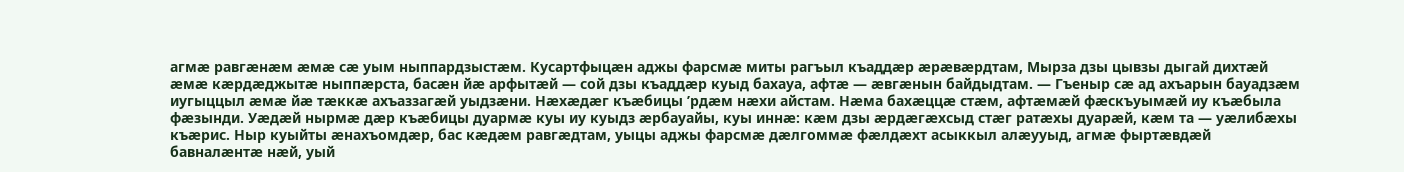агмæ равгæнæм æмæ сæ уым ныппардзыстæм. Кусартфыцæн аджы фарсмæ миты рагъыл къаддæр æрæвæрдтам, Мырза дзы цывзы дыгай дихтæй æмæ кæрдæджытæ ныппæрста, басæн йæ арфытæй — сой дзы къаддæр куыд бахауа, афтæ — æвгæнын байдыдтам. — Гъеныр сæ ад ахъарын бауадзæм иугыццыл æмæ йæ тæккæ ахъаззагæй уыдзæни. Нæхæдæг къæбицы ’рдæм нæхи айстам. Нæма бахæццæ стæм, афтæмæй фæскъуымæй иу къæбыла фæзынди. Уæдæй нырмæ дæр къæбицы дуармæ куы иу куыдз æрбауайы, куы иннæ: кæм дзы æрдæгæхсыд стæг ратæхы дуарæй, кæм та — уæлибæхы къæрис. Ныр куыйты æнахъомдæр, бас кæдæм равгæдтам, уыцы аджы фарсмæ дæлгоммæ фæлдæхт асыккыл алæууыд, агмæ фыртæвдæй бавналæнтæ нæй, уый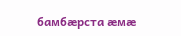бамбæрста æмæ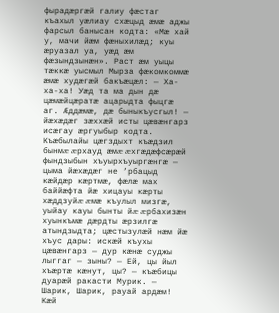фырадæргæй галиу фæстаг къахыл уæлиау схæцыд æмæ аджы фарсыл банысан кодта: «Мæ хай у, мачи йæм фæныхилæд; куы æруазал уа, уæд æм фæзындзынæн». Раст æм уыцы тæккæ уысмыл Мырза фæкомкоммæ æмæ худæгæй бакъæцæл: — Ха-ха-ха! Уæд та ма дын дæ цæмæйцæратæ ацарыдта фыцгæ аг. Æддæмæ, дæ быныкъусгыл! — йæхæдæг зæххæй исты цæвæнгарз исæгау æргуыбыр кодта. Къæбылайы цæгздыхт къæдзил бынмæ æрхауд æмæ æхгæдæфсæрæй фындзыбын хъуырхъуыргæнгæ — цыма йæхæдæг не ’рбацыд кæйдæр кæртмæ, фæлæ мах баййæфта йæ хицауы кæрты хæддзуйæ æмæ къулыл мизгæ, уыйау кауы бынты йæ æрбахизæн хуынкъмæ дæрдты æрзилгæ атындзыдта; цæстызулæй нæм йæ хъус дары: искæй къухы цæвæнгарз — дур кæнæ суджы лыггаг — зыны? — Ей, цы йыл хъæртæ кæнут, цы? — къæбицы дуарæй ракасти Мурик. — Шарик, Шарик, рауай ардæм! Кæй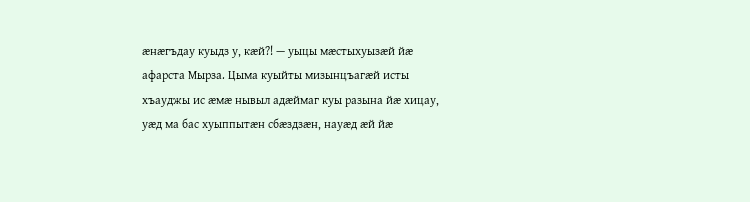æнæгъдау куыдз у, кæй?! — уыцы мæстыхуызæй йæ афарста Мырза. Цыма куыйты мизынцъагæй исты хъауджы ис æмæ нывыл адæймаг куы разына йæ хицау, уæд ма бас хуыппытæн сбæздзæн, науæд æй йæ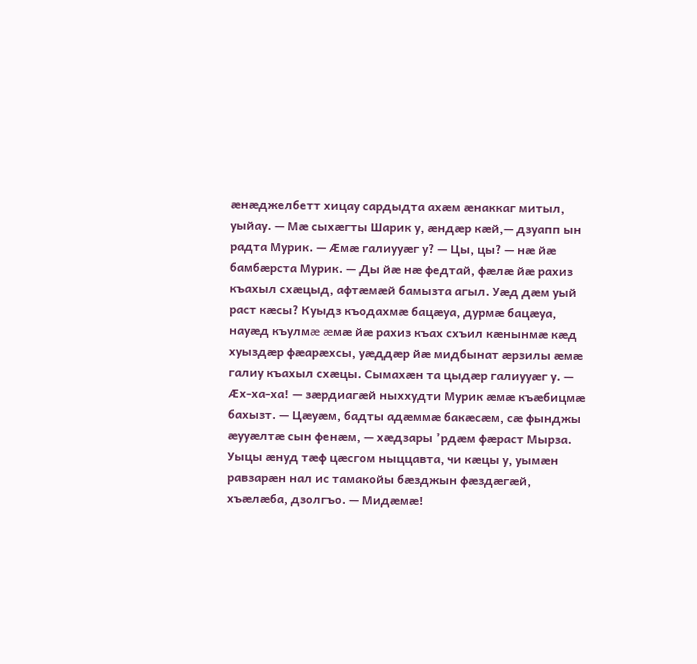æнæджелбетт хицау сардыдта ахæм æнаккаг митыл, уыйау. — Мæ сыхæгты Шарик у, æндæр кæй,— дзуапп ын радта Мурик. — Æмæ галиууæг у? — Цы, цы? — нæ йæ бамбæрста Мурик. — Ды йæ нæ федтай, фæлæ йæ рахиз къахыл схæцыд, афтæмæй бамызта агыл. Уæд дæм уый раст кæсы? Куыдз къодахмæ бацæуа, дурмæ бацæуа, науæд къулмæ æмæ йæ рахиз къах схъил кæнынмæ кæд хуыздæр фæарæхсы, уæддæр йæ мидбынат æрзилы æмæ галиу къахыл схæцы. Сымахæн та цыдæр галиууæг у. — Æх-ха-ха! — зæрдиагæй ныххудти Мурик æмæ къæбицмæ бахызт. — Цæуæм, бадты адæммæ бакæсæм, сæ фынджы æууæлтæ сын фенæм, — хæдзары ’рдæм фæраст Мырза. Уыцы æнуд тæф цæсгом ныццавта, чи кæцы у, уымæн равзарæн нал ис тамакойы бæзджын фæздæгæй, хъæлæба, дзолгъо. — Мидæмæ!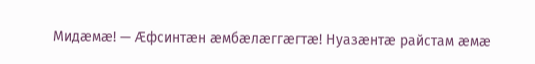Мидæмæ! — Æфсинтæн æмбæлæггæгтæ! Нуазæнтæ райстам æмæ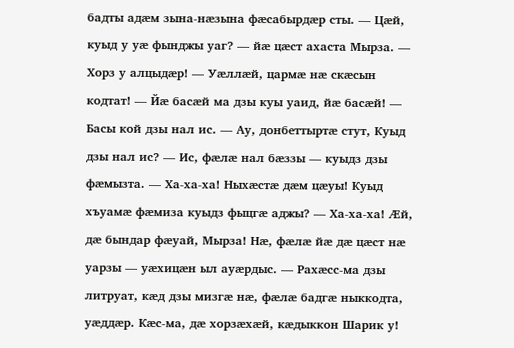бадты адæм зына-нæзына фæсабырдæр сты. — Цæй, куыд у уæ фынджы уаг? — йæ цæст ахаста Мырза. — Хорз у алцыдæр! — Уæллæй, цармæ нæ скæсын кодтат! — Йæ басæй ма дзы куы уаид, йæ басæй! — Басы кой дзы нал ис. — Ау, донбеттыртæ стут, Куыд дзы нал ис? — Ис, фæлæ нал бæззы — куыдз дзы фæмызта. — Ха-ха-ха! Ныхæстæ дæм цæуы! Куыд хъуамæ фæмиза куыдз фыцгæ аджы? — Ха-ха-ха! Æй, дæ бындар фæуай, Мырза! Нæ, фæлæ йæ дæ цæст нæ уарзы — уæхицæн ыл ауæрдыс. — Рахæсс-ма дзы литруат, кæд дзы мизгæ нæ, фæлæ бадгæ ныккодта, уæддæр. Кæс-ма, дæ хорзæхæй, кæдыккон Шарик у!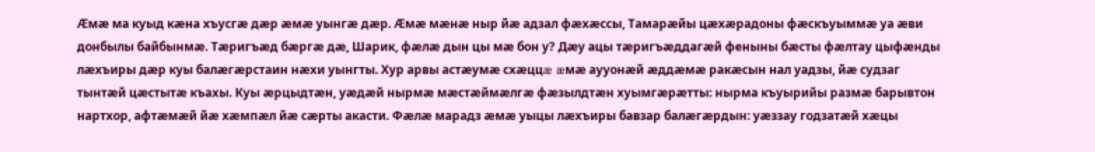Æмæ ма куыд кæна хъусгæ дæр æмæ уынгæ дæр. Æмæ мæнæ ныр йæ адзал фæхæссы, Тамарæйы цæхæрадоны фæскъуыммæ уа æви донбылы байбынмæ. Тæригъæд бæргæ дæ, Шарик, фæлæ дын цы мæ бон у? Дæу ацы тæригъæддагæй феныны бæсты фæлтау цыфæнды лæхъиры дæр куы балæгæрстаин нæхи уынгты. Хур арвы астæумæ схæццæ æмæ аууонæй æддæмæ ракæсын нал уадзы, йæ судзаг тынтæй цæстытæ къахы. Куы æрцыдтæн, уæдæй нырмæ мæстæймæлгæ фæзылдтæн хуымгæрæтты: нырма къуырийы размæ барывтон нартхор, афтæмæй йæ хæмпæл йæ сæрты акасти. Фæлæ марадз æмæ уыцы лæхъиры бавзар балæгæрдын: уæззау годзатæй хæцы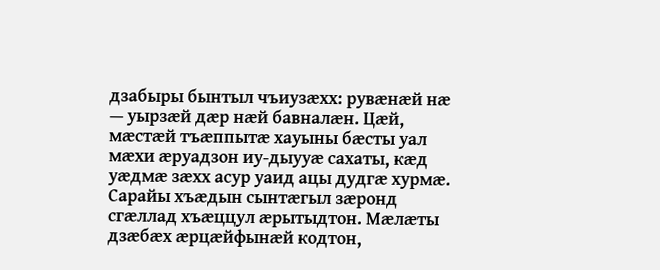дзабыры бынтыл чъиузæхх: рувæнæй нæ — уырзæй дæр нæй бавналæн. Цæй, мæстæй тъæппытæ хауыны бæсты уал мæхи æруадзон иу-дыууæ сахаты, кæд уæдмæ зæхх асур уаид ацы дудгæ хурмæ. Сарайы хъæдын сынтæгыл зæронд сгæллад хъæццул æрытыдтон. Мæлæты дзæбæх æрцæйфынæй кодтон,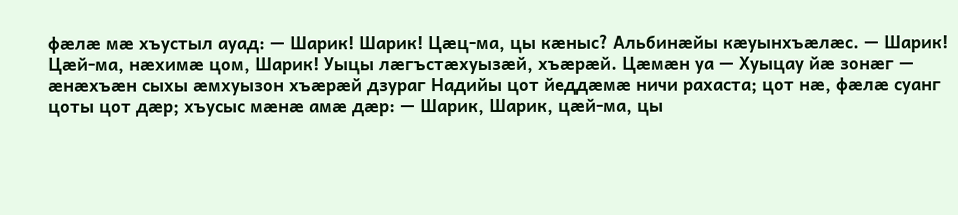фæлæ мæ хъустыл ауад: — Шарик! Шарик! Цæц-ма, цы кæныс? Альбинæйы кæуынхъæлæс. — Шарик! Цæй-ма, нæхимæ цом, Шарик! Уыцы лæгъстæхуызæй, хъæрæй. Цæмæн уа — Хуыцау йæ зонæг — æнæхъæн сыхы æмхуызон хъæрæй дзураг Надийы цот йеддæмæ ничи рахаста; цот нæ, фæлæ суанг цоты цот дæр; хъусыс мæнæ амæ дæр: — Шарик, Шарик, цæй-ма, цы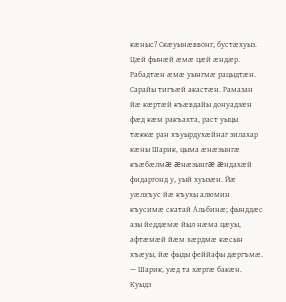кæныс? Скæуынæввонг, бустæхуыз. Цæй фынæй æмæ цæй æндæр. Рабадтæн æмæ уынгмæ рацыдтæн. Сарайы тигъæй акастæн. Рамазан йæ кæртæй къæвдайы донуадзæн фæд кæм ракъахта, раст уыцы тæккæ ран хъуырдухæйнаг зилахар кæны Шарик, цыма æнæзынгæ къæбæлмæ æнæзынгæ æндахæй фидаргонд у, уый хуызæн. Йæ уæлхъус йæ къухы алюмин къусимæ скатай Альбинæ; фынддæс азы йеддæмæ йыл нæма цæуы, афтæмæй йæм хæрдмæ кæсын хъæуы, йæ фыды феййафы дæргъмæ. — Шарик, уæд та хæргæ бакæн. Куыдз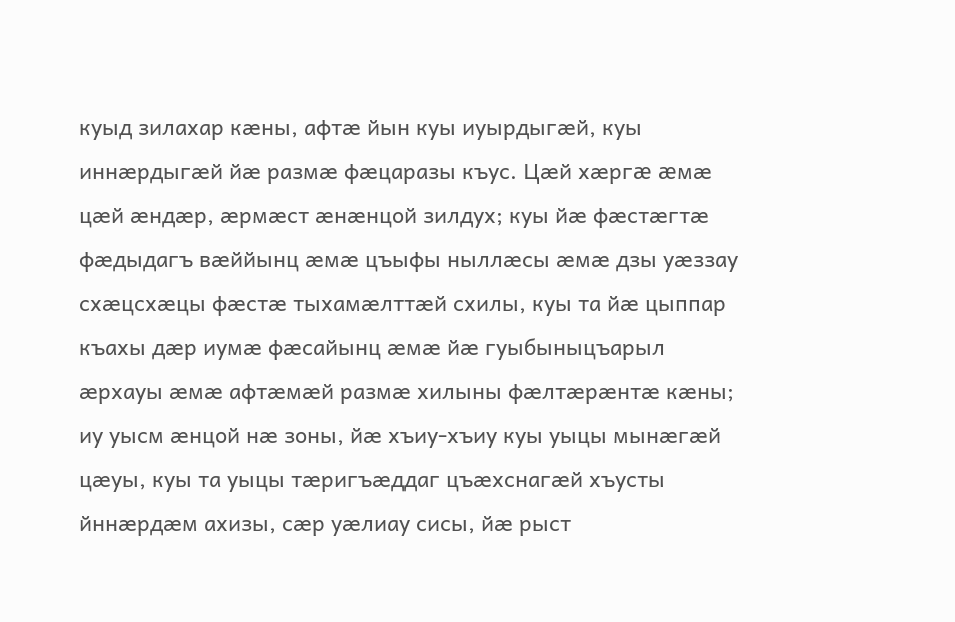куыд зилахар кæны, афтæ йын куы иуырдыгæй, куы иннæрдыгæй йæ размæ фæцаразы къус. Цæй хæргæ æмæ цæй æндæр, æрмæст æнæнцой зилдух; куы йæ фæстæгтæ фæдыдагъ вæййынц æмæ цъыфы ныллæсы æмæ дзы уæззау схæцсхæцы фæстæ тыхамæлттæй схилы, куы та йæ цыппар къахы дæр иумæ фæсайынц æмæ йæ гуыбыныцъарыл æрхауы æмæ афтæмæй размæ хилыны фæлтæрæнтæ кæны; иу уысм æнцой нæ зоны, йæ хъиу-хъиу куы уыцы мынæгæй цæуы, куы та уыцы тæригъæддаг цъæхснагæй хъусты йннæрдæм ахизы, сæр уæлиау сисы, йæ рыст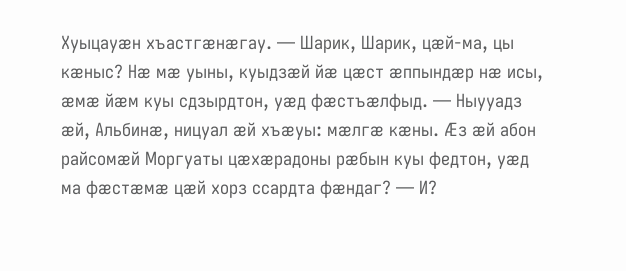Хуыцауæн хъастгæнæгау. — Шарик, Шарик, цæй-ма, цы кæныс? Нæ мæ уыны, куыдзæй йæ цæст æппындæр нæ исы, æмæ йæм куы сдзырдтон, уæд фæстъæлфыд. — Ныууадз æй, Альбинæ, ницуал æй хъæуы: мæлгæ кæны. Æз æй абон райсомæй Моргуаты цæхæрадоны рæбын куы федтон, уæд ма фæстæмæ цæй хорз ссардта фæндаг? — И?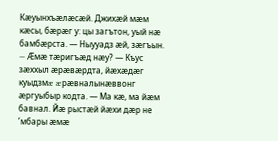Кæуынхъæлæсæй. Джихæй мæм кæсы, бæрæг у: цы загътон, уый нæ бамбæрста. — Ныууадз æй, зæгъын. — Æмæ тæригъæд нæу? — Къус зæххыл æрæвæрдта, йæхæдæг куыдзмæ æрæвналынæввонг æргуыбыр кодта. — Ма кæ, ма йæм бавнал. Йæ рыстæй йæхи дæр не ’мбары æмæ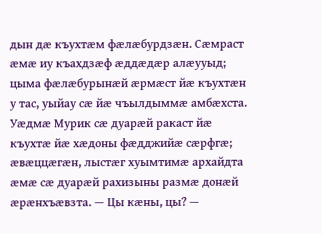дын дæ къухтæм фæлæбурдзæн. Сæмраст æмæ иу къахдзæф æддæдæр алæууыд; цыма фæлæбурынæй æрмæст йæ къухтæн у тас, уыйау сæ йæ чъылдыммæ амбæхста. Уæдмæ Мурик сæ дуарæй ракаст йæ къухтæ йæ хæдоны фæдджийæ сæрфгæ; æвæццæгæн, лыстæг хуымтимæ архайдта æмæ сæ дуарæй рахизыны размæ донæй æрæнхъæвзта. — Цы кæны, цы? —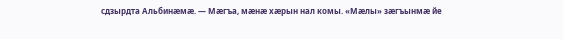сдзырдта Альбинæмæ. — Мæгъа, мæнæ хæрын нал комы. «Мæлы» зæгъынмæ йе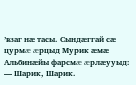’взаг нæ тасы. Сындæггай сæ цурмæ æрцыд Мурик æмæ Альбинæйы фарсмæ æрлæууыд: — Шарик, Шарик.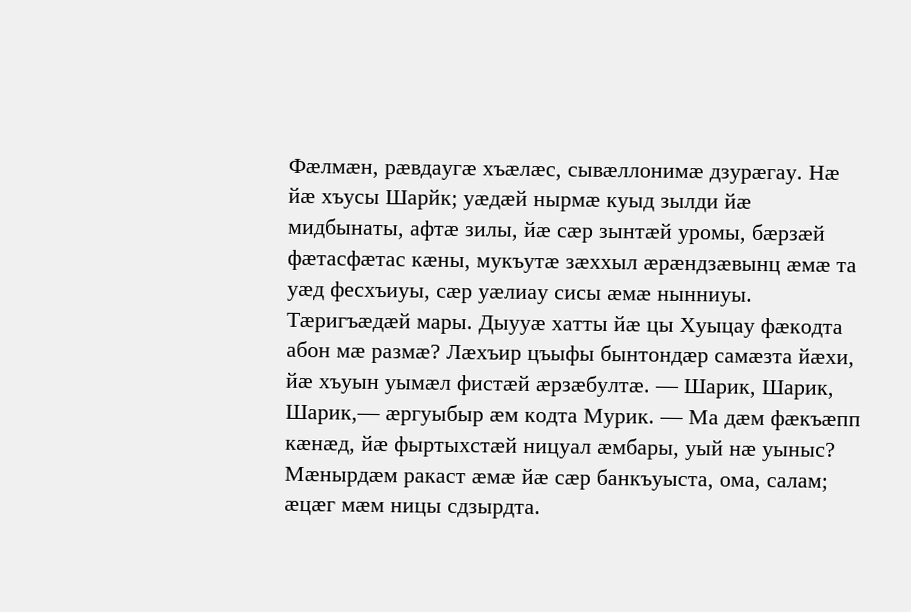Фæлмæн, рæвдаугæ хъæлæс, сывæллонимæ дзурæгау. Нæ йæ хъусы Шарйк; уæдæй нырмæ куыд зылди йæ мидбынаты, афтæ зилы, йæ сæр зынтæй уромы, бæрзæй фæтасфæтас кæны, мукъутæ зæххыл æрæндзæвынц æмæ та уæд фесхъиуы, сæр уæлиау сисы æмæ нынниуы. Тæригъæдæй мары. Дыууæ хатты йæ цы Хуыцау фæкодта абон мæ размæ? Лæхъир цъыфы бынтондæр самæзта йæхи, йæ хъуын уымæл фистæй æрзæбултæ. — Шарик, Шарик, Шарик,— æргуыбыр æм кодта Мурик. — Ма дæм фæкъæпп кæнæд, йæ фыртыхстæй ницуал æмбары, уый нæ уыныс? Мæнырдæм ракаст æмæ йæ сæр банкъуыста, ома, салам; æцæг мæм ницы сдзырдта.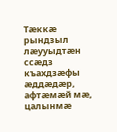Тæккæ рындзыл лæууыдтæн ссæдз къахдзæфы æддæдæр, афтæмæй мæ, цалынмæ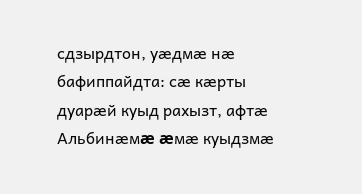сдзырдтон, уæдмæ нæ бафиппайдта: сæ кæрты дуарæй куыд рахызт, афтæ Альбинæмæ æмæ куыдзмæ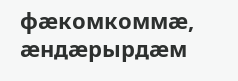фæкомкоммæ, æндæрырдæм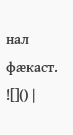нал фæкаст.
![]() |